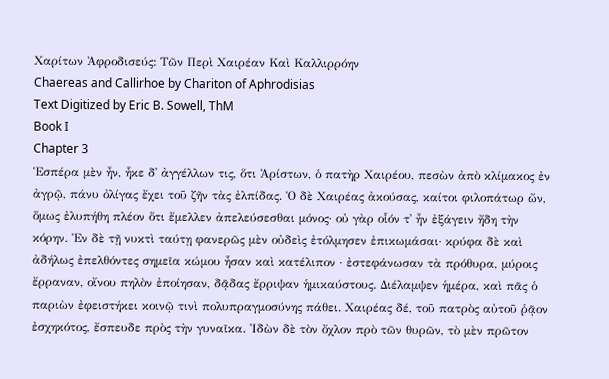Χαρίτων Ἀφροδισεύς: Τῶν Περὶ Χαιρέαν Καὶ Καλλιρρόην
Chaereas and Callirhoe by Chariton of Aphrodisias
Text Digitized by Eric B. Sowell, ThM
Book I
Chapter 3
Ἑσπέρα μὲν ἦν, ἧκε δ᾿ ἀγγέλλων τις, ὅτι Ἀρίστων, ὁ πατὴρ Χαιρέου, πεσὼν ἀπὸ κλίμακος ἐν ἀγρῷ, πάνυ ὀλίγας ἔχει τοῦ ζῆν τὰς ἐλπίδας. Ὁ δὲ Χαιρέας ἀκούσας, καίτοι φιλοπάτωρ ὤν, ὅμως ἐλυπήθη πλέον ὅτι ἔμελλεν ἀπελεύσεσθαι μόνος· οὐ γὰρ οἷόν τ᾿ ἦν ἐξάγειν ἤδη τὴν κόρην. Ἐν δὲ τῇ νυκτὶ ταύτῃ φανερῶς μὲν οὐδεὶς ἐτόλμησεν ἐπικωμάσαι· κρύφα δὲ καὶ ἀδήλως ἐπελθόντες σημεῖα κώμου ἦσαν καὶ κατέλιπον · ἐστεφάνωσαν τὰ πρόθυρα, μύροις ἔρραναν, οἴνου πηλὸν ἐποίησαν, δᾷδας ἔρριψαν ἡμικαύστους. Διέλαμψεν ἡμέρα, καὶ πᾶς ὁ παριὼν ἐφειστήκει κοινῷ τινὶ πολυπραγμοσύνης πάθει. Χαιρέας δέ, τοῦ πατρὸς αὐτοῦ ῥᾷον ἐσχηκότος, ἔσπευδε πρὸς τὴν γυναῖκα. Ἰδὼν δὲ τὸν ὄχλον πρὸ τῶν θυρῶν, τὸ μὲν πρῶτον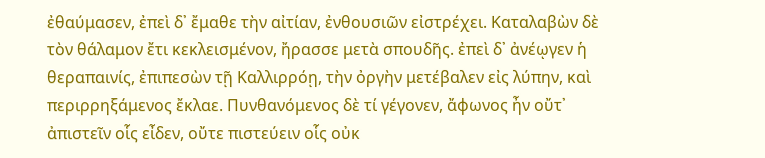ἐθαύμασεν, ἐπεὶ δ᾿ ἔμαθε τὴν αἰτίαν, ἐνθουσιῶν εἰστρέχει. Καταλαβὼν δὲ τὸν θάλαμον ἔτι κεκλεισμένον, ἤρασσε μετὰ σπουδῆς. ἐπεὶ δ᾿ ἀνέῳγεν ἡ θεραπαινίς, ἐπιπεσὼν τῇ Καλλιρρόῃ, τὴν ὀργὴν μετέβαλεν εἰς λύπην, καὶ περιρρηξάμενος ἔκλαε. Πυνθανόμενος δὲ τί γέγονεν, ἄφωνος ἦν οὔτ᾿ ἀπιστεῖν οἷς εἶδεν, οὔτε πιστεύειν οἷς οὐκ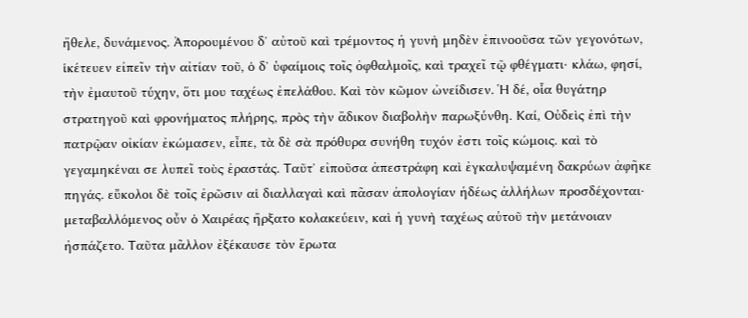ἤθελε, δυνάμενος. Ἀπορουμένου δ᾿ αὐτοῦ καὶ τρέμοντος ἡ γυνὴ μηδὲν ἐπινοοῦσα τῶν γεγονότων, ἱκέτευεν εἰπεῖν τὴν αἰτίαν τοῦ, ὁ δ᾿ ὑφαίμοις τοῖς ὀφθαλμοῖς, καὶ τραχεῖ τῷ φθέγματι· κλάω, φησί, τὴν ἐμαυτοῦ τύχην, ὅτι μου ταχέως ἐπελάθου. Καὶ τὸν κῶμον ὠνείδισεν. Ἡ δέ, οἷα θυγάτηρ στρατηγοῦ καὶ φρονήματος πλήρης, πρὸς τὴν ἄδικον διαβολὴν παρωξύνθη. Καί, Οὐδεὶς ἐπὶ τὴν πατρῷαν οἰκίαν ἐκώμασεν, εἶπε, τὰ δὲ σὰ πρόθυρα συνήθη τυχόν ἐστι τοῖς κώμοις. καὶ τὸ γεγαμηκέναι σε λυπεῖ τοὺς ἐραστάς. Ταῦτ᾿ εἰποῦσα ἀπεστράφη καὶ ἐγκαλυψαμένη δακρύων ἀφῆκε πηγάς. εὔκολοι δὲ τοῖς ἐρῶσιν αἱ διαλλαγαὶ καὶ πᾶσαν ἀπολογίαν ἡδέως ἀλλήλων προσδέχονται· μεταβαλλόμενος οὖν ὁ Χαιρέας ἤρξατο κολακεύειν, καὶ ἡ γυνὴ ταχέως αὐτοῦ τὴν μετάνοιαν ἠσπάζετο. Ταῦτα μᾶλλον ἐξέκαυσε τὸν ἔρωτα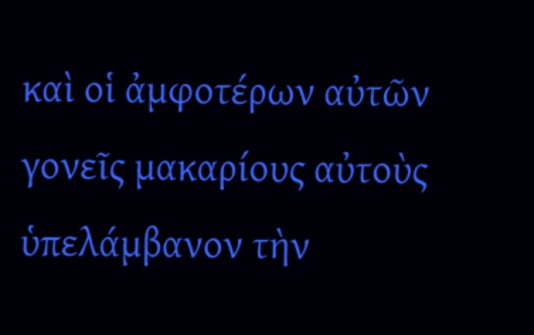καὶ οἱ ἀμφοτέρων αὐτῶν γονεῖς μακαρίους αὐτοὺς ὑπελάμβανον τὴν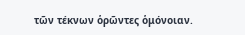τῶν τέκνων ὁρῶντες ὁμόνοιαν.